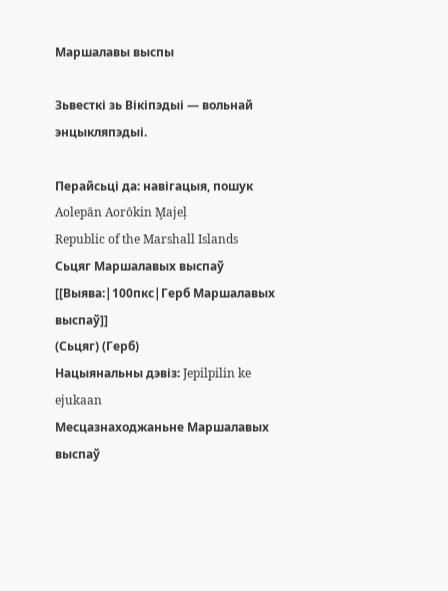Маршалавы выспы

Зьвесткі зь Вікіпэдыі — вольнай энцыкляпэдыі.

Перайсьці да: навігацыя, пошук
Aolepān Aorōkin M̧ajeļ
Republic of the Marshall Islands
Сьцяг Маршалавых выспаў [[Выява:|100пкс|Герб Маршалавых выспаў]]
(Сьцяг) (Герб)
Нацыянальны дэвіз: Jepilpilin ke ejukaan
Месцазнаходжаньне Маршалавых выспаў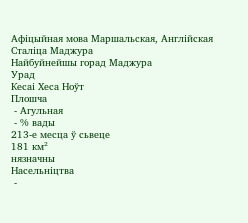Афіцыйная мова Маршальская, Англійская
Сталіца Маджура
Найбуйнейшы горад Маджура
Урад
Кесаі Хеса Ноўт
Плошча
 - Агульная
 - % вады
213-е месца ў сьвеце
181 км²
нязначны
Насельніцтва
 -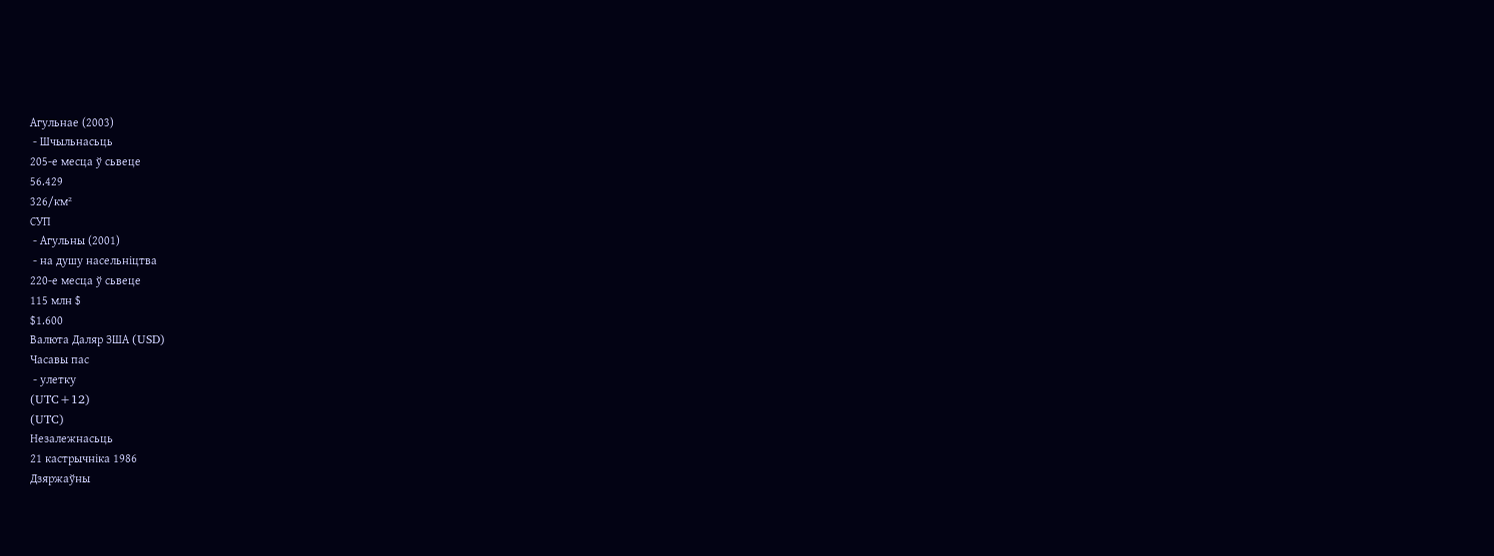Агульнае (2003)
 - Шчыльнасьць
205-е месца ў сьвеце
56.429
326/км²
СУП
 - Агульны (2001)
 - на душу насельніцтва
220-е месца ў сьвеце
115 млн $
$1.600
Валюта Даляр ЗША (USD)
Часавы пас
 - улетку
(UTC+12)
(UTC)
Незалежнасьць
21 кастрычніка 1986
Дзяржаўны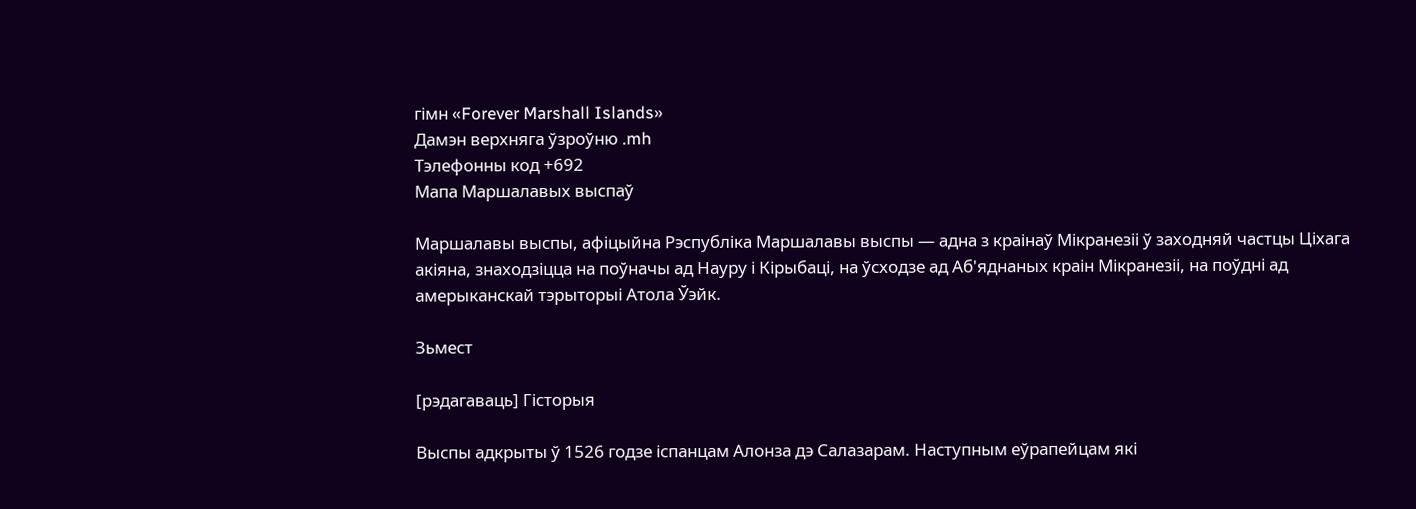гімн «Forever Marshall Islands»
Дамэн верхняга ўзроўню .mh
Тэлефонны код +692
Мапа Маршалавых выспаў

Маршалавы выспы, афіцыйна Рэспубліка Маршалавы выспы — адна з краінаў Мікранезіі ў заходняй частцы Ціхага акіяна, знаходзіцца на поўначы ад Науру і Кірыбаці, на ўсходзе ад Аб'яднаных краін Мікранезіі, на поўдні ад амерыканскай тэрыторыі Атола Ўэйк.

Зьмест

[рэдагаваць] Гісторыя

Выспы адкрыты ў 1526 годзе іспанцам Алонза дэ Салазарам. Наступным еўрапейцам які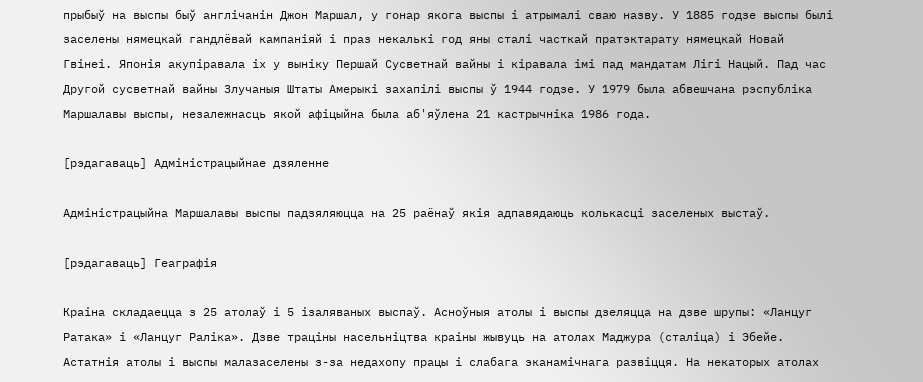прыбыў на выспы быў англічанін Джон Маршал, у гонар якога выспы і атрымалі сваю назву. У 1885 годзе выспы былі заселены нямецкай гандлёвай кампаніяй і праз некалькі год яны сталі часткай пратэктарату нямецкай Новай Гвінеі. Японія акупіравала іх у выніку Першай Сусветнай вайны і кіравала імі пад мандатам Лігі Нацый. Пад час Другой сусветнай вайны Злучаныя Штаты Амерыкі захапілі выспы ў 1944 годзе. У 1979 была абвешчана рэспубліка Маршалавы выспы, незалежнасць якой афіцыйна была аб'яўлена 21 кастрычніка 1986 года.

[рэдагаваць] Адміністрацыйнае дзяленне

Адміністрацыйна Маршалавы выспы падзяляюцца на 25 раёнаў якія адпавядаюць колькасці заселеных выстаў.

[рэдагаваць] Геаграфія

Краіна складаецца з 25 атолаў і 5 ізаляваных выспаў. Асноўныя атолы і выспы дзеляцца на дзве шрупы: «Ланцуг Ратака» і «Ланцуг Раліка». Дзве траціны насельніцтва краіны жывуць на атолах Маджура (сталіца) і Эбейе. Астатнія атолы і выспы малазаселены з-за недахопу працы і слабага эканамічнага развіцця. На некаторых атолах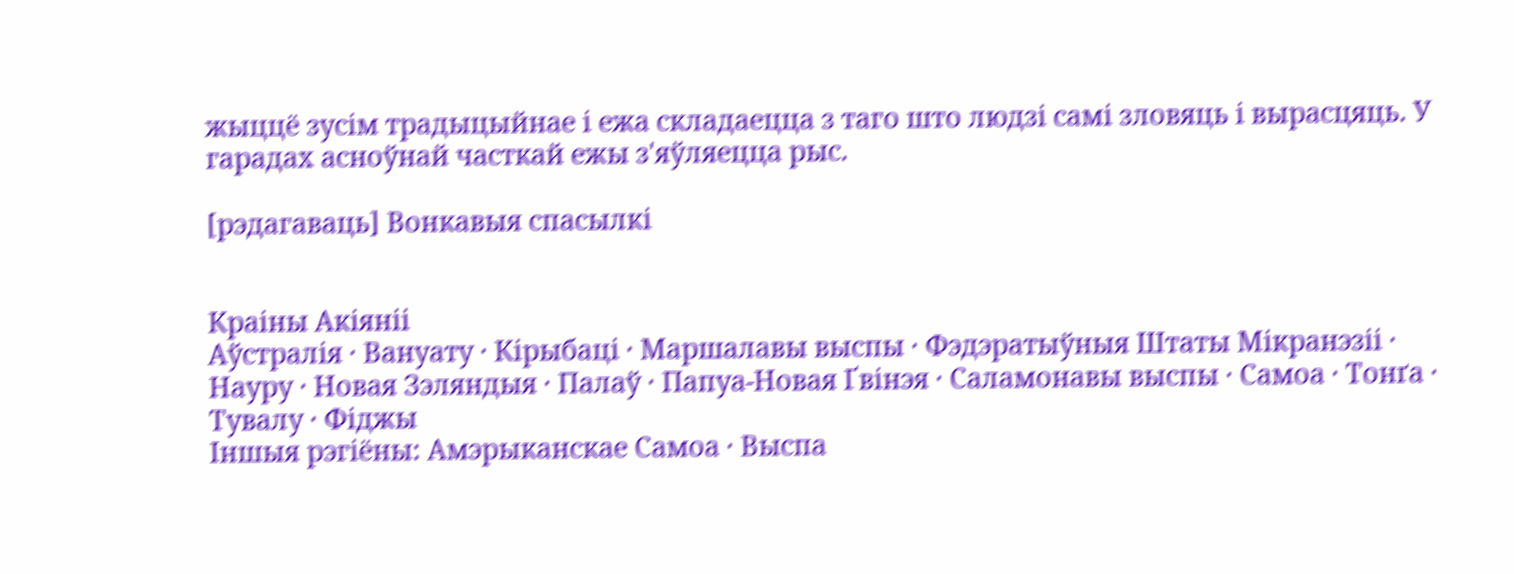жыццё зусім традыцыйнае і ежа складаецца з таго што людзі самі зловяць і вырасцяць. У гарадах асноўнай часткай ежы з'яўляецца рыс.

[рэдагаваць] Вонкавыя спасылкі


Краіны Акіяніі
Аўстралія · Вануату · Кірыбаці · Маршалавы выспы · Фэдэратыўныя Штаты Мікранэзіі · Науру · Новая Зэляндыя · Палаў · Папуа-Новая Ґвінэя · Саламонавы выспы · Самоа · Тонґа · Тувалу · Фіджы
Іншыя рэгіёны: Амэрыканскае Самоа · Выспа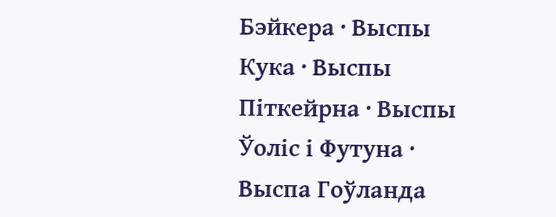Бэйкера · Выспы Кука · Выспы Піткейрна · Выспы Ўоліс і Футуна · Выспа Гоўланда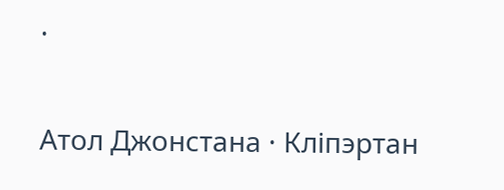·

Атол Джонстана · Кліпэртан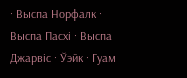· Выспа Норфалк · Выспа Пасхі · Выспа Джарвіс · Ўэйк · Гуам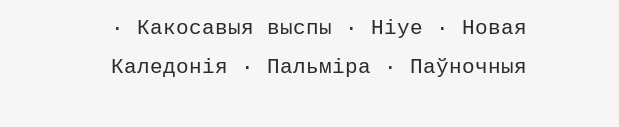· Какосавыя выспы · Ніуе · Новая Каледонія · Пальміра · Паўночныя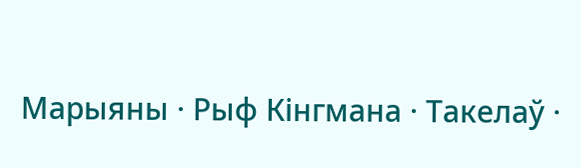Марыяны · Рыф Кінгмана · Такелаў ·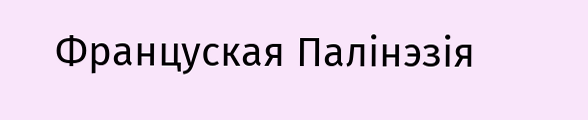Француская Палінэзія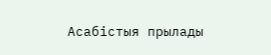Асабістыя прылады